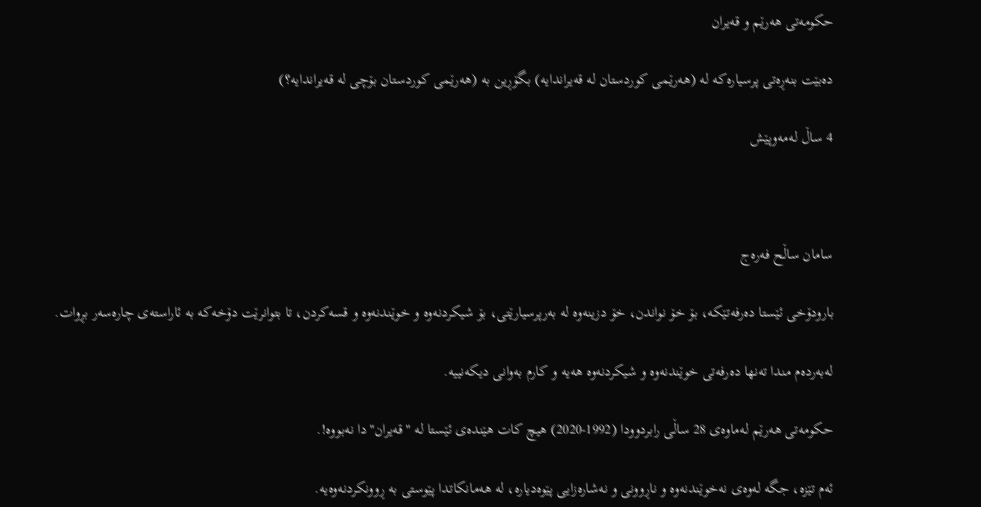حكومه‌تی هه‌رێم و قه‌یران

ده‌بێت بنه‌ڕه‌تی پرسیاره‌كه‌ له‌ (هه‌رێمی كوردستان له‌ قه‌یراندایه‌) بگۆڕین به‌ (هه‌رێمی كوردستان بۆچی له ‌قه‌یراندایه‌؟)

4 ساڵ لەمەوپێش



سامان ساڵح فه‌ره‌ج

بارودۆخی ئێستا ده‌رفه‌تێكه‌، بۆ خۆ نواندن، خۆ دزینه‌وه‌ له‌ به‌رپرسیارێتی، بۆ شیكردنه‌وه‌ و خوێندنه‌وه ‌و قسه‌كردن، تا بتوانرێت دۆخه‌كه‌ به‌ ئاراسته‌ی چاره‌سه‌ر بڕوات.

له‌به‌رده‌م مندا ته‌نها ده‌رفه‌تی خوێندنه‌وه‌ و شیكردنه‌وه‌ هه‌یه‌ و كارم به‌وانی دیكه‌نییه‌.

حكومه‌تی هه‌رێم له‌ماوه‌ی 28 ساڵی رابردوودا (1992-2020) هیچ كات هێنده‌ی ئێستا له‌ "قه‌یران"دا نه‌بووه‌!.

ئه‌م تێزه‌، جگه‌ له‌وه‌ی نه‌خوێندنه‌وه‌ و ناڕوونی و نه‌شاره‌زایی پێوه‌دیاره‌، له‌ هه‌مانكاتدا پێوستی به‌ ڕوونكردنه‌وه‌یه‌.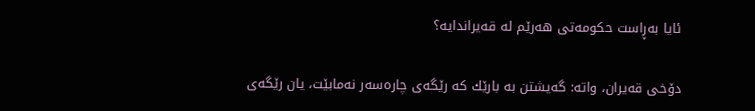ئایا به‌ڕاست حكومه‌تی هه‌رێم له‌ قه‌یراندایه‌؟

دۆخی قه‌یران، واته‌: گه‌یشتن به‌ بارێك كه‌ رێگه‌ی چاره‌سه‌ر نه‌مابێت، یان رێگه‌ی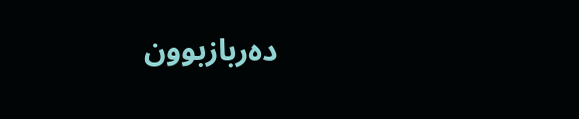ده‌ربازبوون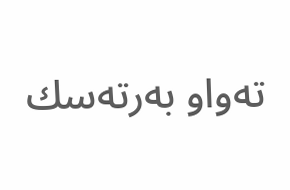ته‌واو به‌رته‌سك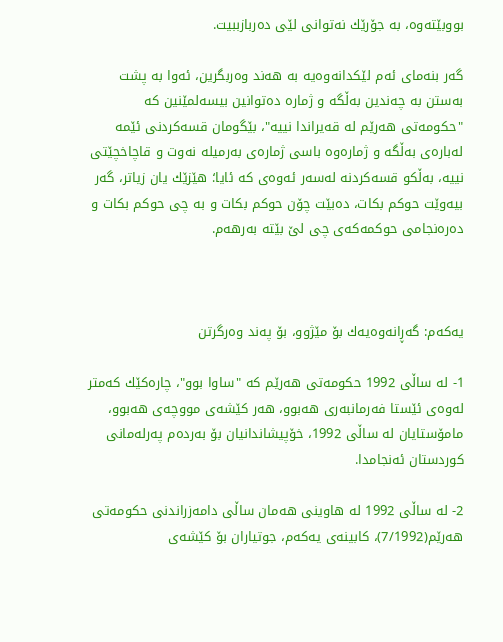بووبێته‌وه،‌ به‌ جۆرێك نه‌توانی لێی ده‌ربازببیت.

گه‌ر بنه‌مای ئه‌م لێكدانه‌وه‌یه‌ به‌ هه‌ند وه‌ربگرین، ئه‌وا به‌ پشت به‌ستن به‌ چه‌ندین به‌ڵگه‌ و ژماره‌ ده‌توانین بیسه‌لمێنین كه‌ "حكومه‌تی هه‌رێم له‌ قه‌یراندا نییه"، بێگومان قسه‌كردنی ئێمه‌ له‌باره‌ی به‌ڵگه‌ و ژماره‌وه‌ باسی ژماره‌ی به‌رمیله‌ نه‌وت و قاچاخچێتی نییه‌، به‌ڵكو قسه‌كردنه‌ له‌سه‌ر ئه‌وه‌ی كه‌ ئایا؛ هێزێك یان زیاتر، گه‌ر بیه‌وێت حوكم بكات، ده‌بێت چۆن حوكم بكات و به ‌چی حوكم بكات و ده‌ره‌نجامی حوكمه‌كه‌ی چی لێ بێته‌ به‌رهه‌م.



یه‌كه‌م: گه‌ڕانه‌وه‌یه‌ك بۆ مێژوو، بۆ په‌ند وه‌رگرتن

1- له‌ ساڵی 1992 حكومه‌تی هه‌رێم كه‌ "ساوا بوو"، چاره‌كێك كه‌متر له‌وه‌ی ئێستا فه‌رمانبه‌ری هه‌بوو، هه‌ر كێشه‌ی مووچه‌ی هه‌بوو، مامۆستایان له‌ ساڵی 1992، خۆپیشاندانیان بۆ به‌رده‌م په‌رله‌مانی كوردستان ئه‌نجامدا.

2- له‌ ساڵی 1992 له‌ هاوینی هه‌مان ساڵی دامه‌زراندنی حكومه‌تی هه‌رێم(7/1992)، كابینه‌ی یه‌كه‌م، جوتیاران بۆ كێشه‌ی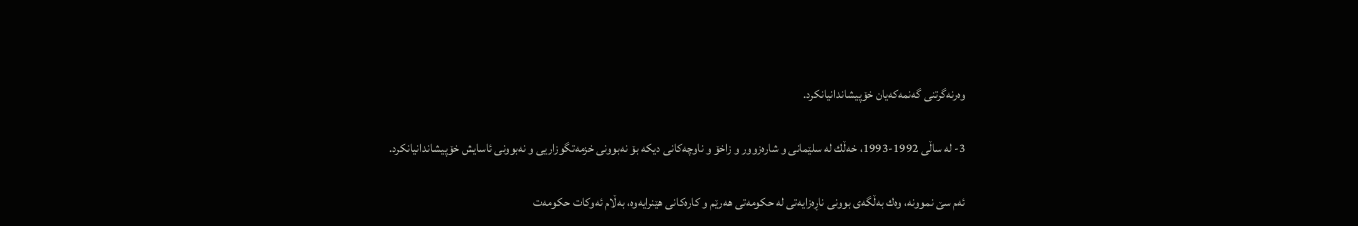وه‌رنه‌گرتنی گه‌نمه‌كه‌یان خۆپیشاندانیانكرد.

3- له ‌ساڵی 1992-1993، خه‌ڵك له‌ سلێمانی و شاره‌زوور و زاخۆ و ناوچه‌كانی دیكه‌ بۆ نه‌بوونی خزمه‌تگوزاریی و نه‌بوونی ئاسایش خۆپیشاندانیانكرد.

ئه‌م سێ نموونه‌، وه‌ك به‌ڵگه‌ی بوونی ناڕه‌زایه‌تی له‌ حكومه‌تی هه‌رێم و كاره‌كانی هێنرایه‌وه‌، به‌ڵام ئه‌وكات حكومه‌ت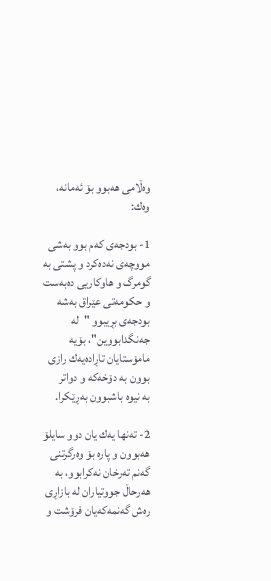وه‌ڵامی هه‌بوو بۆ ئه‌مانه‌، وه‌ك:

1- بودجه‌ی كه‌م بوو به‌شی مووچه‌ی نه‌ده‌كرد و پشتی به‌ گومرگ و هاوكاریی ده‌به‌ست و حكومه‌تی عێراق به‌شه‌ بودجه‌ی بڕیبوو "له‌ جه‌نگدابووین"، بۆیه‌ مامۆستایان تاڕاده‌یه‌ك رازی بوون به‌ دۆخه‌كه‌ و دواتر به ‌نیوه‌ باشبوون به‌ڕێكرا.

2- ته‌نها یه‌ك یان دوو سایلۆ هه‌بوون و پاره‌ بۆ وه‌رگرتنی گه‌نم ته‌رخان نه‌كرابوو، به‌ هه‌رحاڵ جووتیاران له‌ بازاڕی ره‌ش گه‌نمه‌كه‌یان فرۆشت و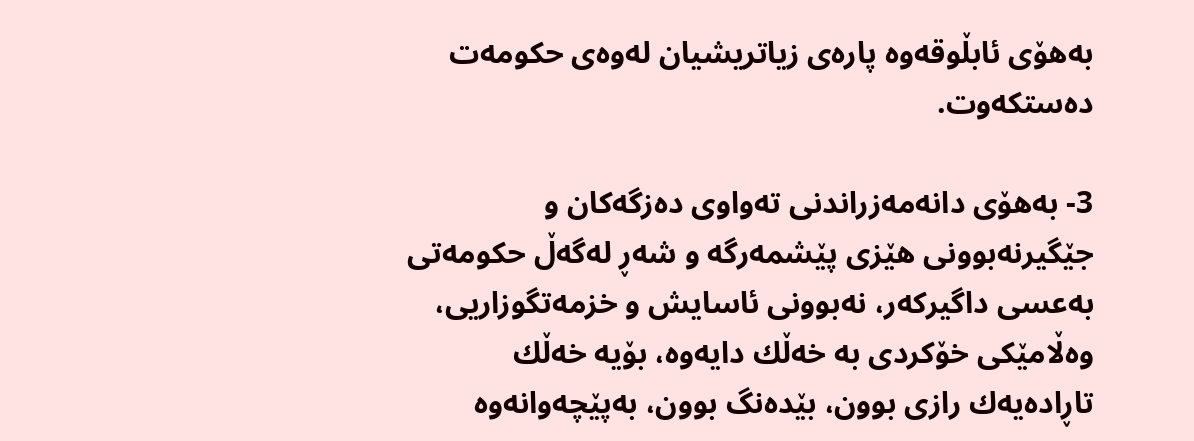به‌هۆی ئابڵوقه‌وه‌ پاره‌ی زیاتریشیان له‌وه‌ی حكومه‌ت ده‌ستكه‌وت.

3- به‌هۆی دانه‌مه‌زراندنی ته‌واوی ده‌زگه‌كان و جێگیرنه‌بوونی هێزی پێشمه‌رگه‌ و شه‌ڕ له‌گه‌ڵ حكومه‌تی به‌عسی داگیركه‌ر، نه‌بوونی ئاسایش و خزمه‌تگوزاریی، وه‌ڵامێكی خۆكردی به‌ خه‌ڵك دایه‌وه‌، بۆیه‌ خه‌ڵك تاڕاده‌یه‌ك رازی بوون، بێده‌نگ بوون، به‌پێچه‌وانه‌وه‌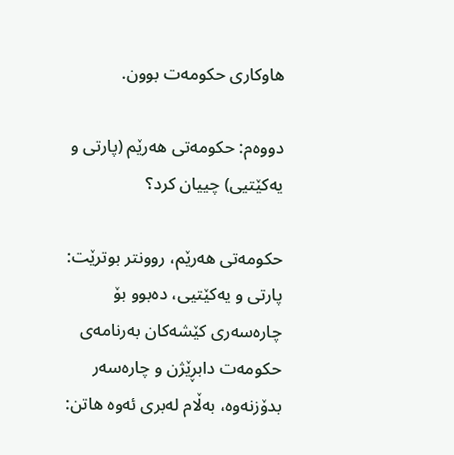هاوكاری حكومه‌ت بوون.

دووه‌م: حكومه‌تی هه‌رێم (پارتی و یه‌كێتیی) چییان كرد؟

حكومه‌تی هه‌رێم، روونتر بوترێت: پارتی و یه‌كێتیی، ده‌بوو بۆ چاره‌سه‌ری كێشه‌كان به‌رنامه‌ی حكومه‌ت دابڕێژن و چاره‌سه‌ر بدۆزنه‌وه‌، به‌ڵام له‌بری ئه‌وه‌ هاتن: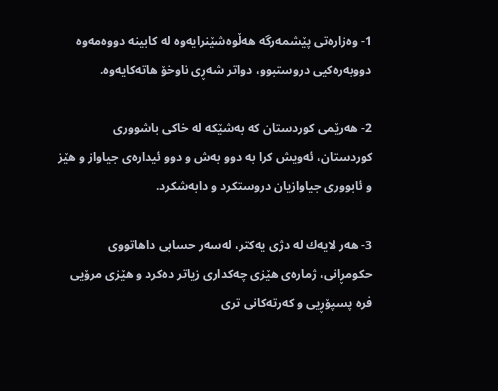1- وه‌زاره‌تی پێشمه‌رگه‌ هه‌ڵوه‌شێنرایه‌وه‌ له‌ كابینه‌ دووه‌مه‌وه‌ دووبه‌ره‌كیی دروستبوو، دواتر شه‌ڕی ناوخۆ هاته‌كایه‌وه‌.

2- هه‌رێمی كوردستان كه‌ به‌شێكه‌‌ له‌ خاكی باشووری كوردستان، ئه‌ویش كرا به‌ دوو به‌ش و دوو ئیداره‌ی جیاواز و هێز و ئابووری جیاوازیان دروستكرد و دابه‌شكرد.

3- هه‌ر لایه‌ك له‌ دژی یه‌كتر، له‌سه‌ر حسابی داهاتووی حكومڕانی، ژماره‌ی هێزی چه‌كداری زیاتر ده‌كرد و هێزی مرۆیی فره‌ پسپۆڕیی و كه‌رته‌كانی تری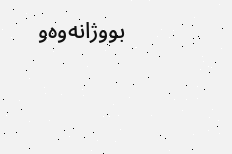بووژانه‌وه‌و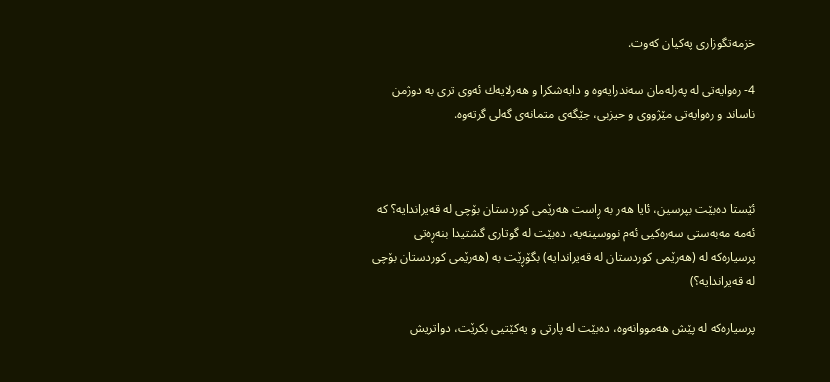خزمه‌تگوزاری‌ په‌كیان كه‌وت.

4- ره‌وایه‌تی له ‌په‌رله‌مان سه‌ندرایه‌وه ‌و دابه‌شكرا و هه‌رلایه‌ك ئه‌وی تری به‌ دوژمن ناساند و ره‌وایه‌تی مێژووی و حیزبی، جێگه‌ی متمانه‌ی گه‌لی گرته‌وه‌.



ئێستا ده‌بێت بپرسین، ئایا هه‌ر به‌ ڕاست هه‌رێمی كوردستان بۆچی له ‌قه‌یراندایه‌؟ كه‌ ئه‌مه‌ مه‌به‌ستی سه‌ره‌كیی ئه‌م نووسینه‌یه‌، ده‌بێت له‌ گوتاری گشتیدا بنه‌ڕه‌تی پرسیاره‌كه‌ له‌ (هه‌رێمی كوردستان له‌ قه‌یراندایه‌) بگۆڕێت به‌ (هه‌رێمی كوردستان بۆچی له ‌قه‌یراندایه‌؟)

پرسیاره‌كه‌ له‌ پێش هه‌مووانه‌وه‌، ده‌بێت له‌ پارتی و یه‌كێتیی بكرێت، دواتریش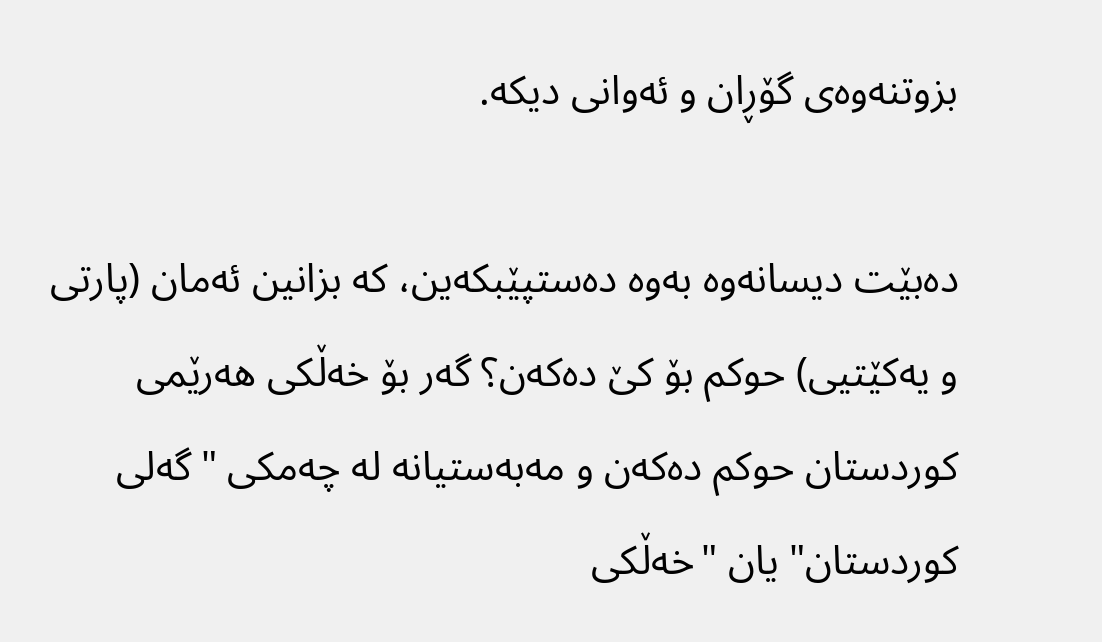بزوتنه‌وه‌ی گۆڕان و ئه‌وانی دیكه‌.

ده‌بێت دیسانه‌وه‌ به‌وه‌ ده‌ستپێبكه‌ین، كه‌ بزانین ئه‌مان (پارتی و یه‌كێتیی) حوكم بۆ كێ ده‌كه‌ن؟ گه‌ر بۆ خه‌ڵكی هه‌رێمی كوردستان حوكم ده‌كه‌ن و مه‌به‌ستیانه‌ له‌ چه‌مكی "گه‌لی كوردستان" یان "خه‌ڵكی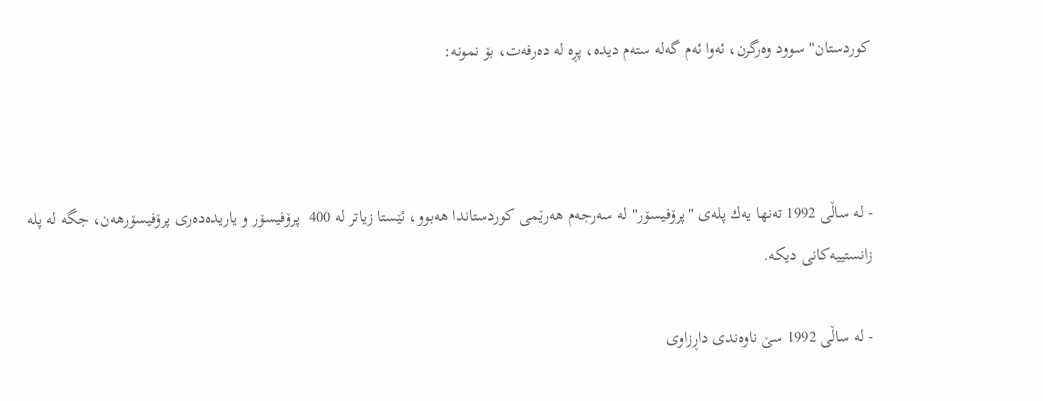كوردستان" سوود وه‌رگرن، ئه‌وا ئه‌م گه‌له‌ سته‌م دیده، پڕه‌ له ‌ده‌رفه‌ت، بۆ نمونه‌:



- له ‌ساڵی 1992 ته‌نها یه‌ك پله‌ی "پرۆفیسۆر" له‌ سه‌رجه‌م هه‌رێمی كوردستاندا هه‌بوو، ئێستا زیاتر له ‌400  پرۆفیسۆر و یاریده‌ده‌ری پرۆفیسۆرهه‌ن، جگه‌ له ‌پله‌ زانستییه‌كانی دیكه‌.

- له‌ ساڵی 1992 سێ ناوه‌ندی داڕزاوی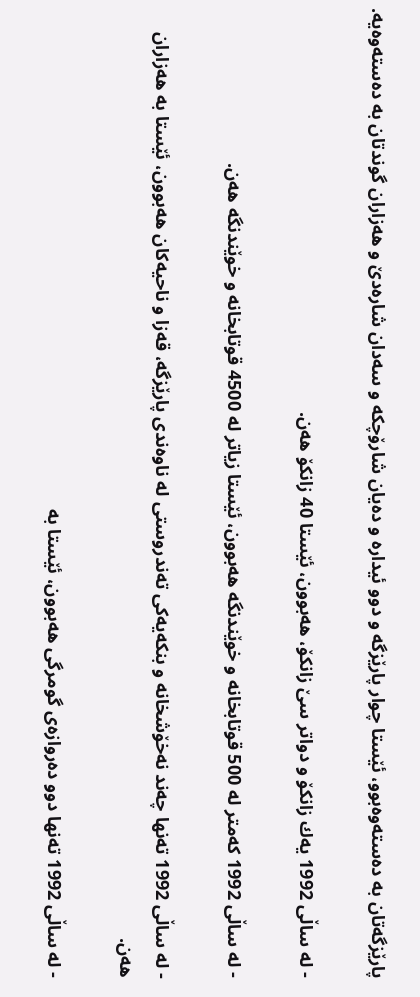پارێزگه‌تان به ‌ده‌سته‌وه‌بوو، ئێستا چوار پارێزگه‌ و دوو ئیداره ‌و ده‌یان شارۆچكه‌ و سه‌دان شاره‌دێ و هه‌زاران گوندتان به‌ ده‌سته‌وه‌یه‌.

- له ‌ساڵی 1992 یه‌ك زانكۆ و دواتر سێ زانكۆ، هه‌بوون، ئێستا 40 زانكۆ هه‌ن.

- له ‌ساڵی 1992 كه‌متر له‌ 500 قوتابخانه‌ و خوێندنگه‌ هه‌بوون، ئێستا زیاتر له‌ 4500 قوتابخانه‌ و خوێندنگه‌ هه‌ن.

- له ‌ساڵی 1992 ته‌نها چه‌ند نه‌خۆشخانه‌ و بنكه‌یه‌كی ته‌ندروستی له‌ ناوه‌ندی پارێزگه‌، قه‌زا و ناحیه‌كان هه‌بوون، ئێستا به‌ هه‌زاران هه‌ن.

- له‌ ساڵی 1992 ته‌نها دوو ده‌روازه‌ی گومرگی هه‌بوون، ئێستا به‌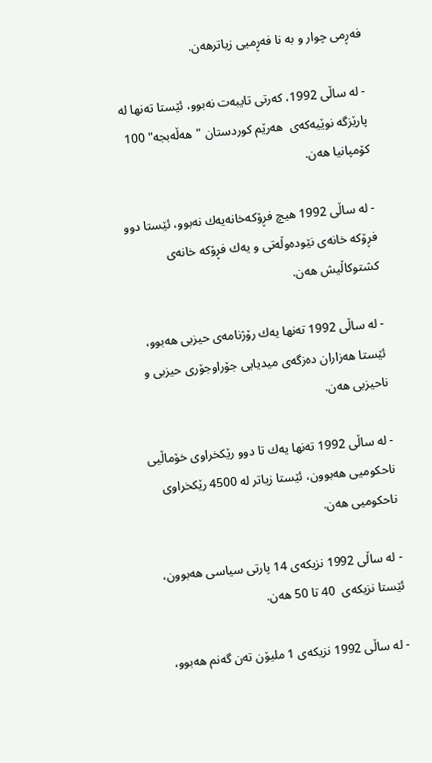فه‌ڕمی چوار و به‌ نا فه‌ڕمیی زیاترهه‌ن.

- له‌ ساڵی 1992، كه‌رتی تایبه‌ت نه‌بوو، ئێستا ته‌نها له‌ پارێزگه‌ نوێیه‌كه‌ی  هه‌رێم كوردستان "هه‌ڵه‌بجه‌" 100 كۆمپانیا هه‌ن.

- له ‌ساڵی 1992 هیچ فڕۆكه‌خانه‌یه‌ك نه‌بوو، ئێستا دوو فڕۆكه‌ خانه‌ی نێوده‌وڵه‌تی و یه‌ك فڕۆكه‌ خانه‌ی كشتوكاڵیش هه‌ن.

- له ‌ساڵی 1992 ته‌نها یه‌ك رۆژنامه‌ی حیزبی هه‌بوو، ئێستا هه‌زاران ده‌زگه‌ی میدیایی جۆراوجۆری حیزبی و ناحیزبی هه‌ن.

- له‌ ساڵی 1992 ته‌نها یه‌ك تا دوو رێكخراوی خۆماڵیی ناحكومیی هه‌بوون، ئێستا زیاتر له‌ 4500 رێكخراوی ناحكومیی هه‌ن.

- له ‌ساڵی 1992 نزیكه‌ی 14 پارتی سیاسی هه‌بوون، ئێستا نزیكه‌ی  40 تا 50 هه‌ن.

- له ‌ساڵی 1992 نزیكه‌ی 1 ملیۆن ته‌ن گه‌نم هه‌بوو،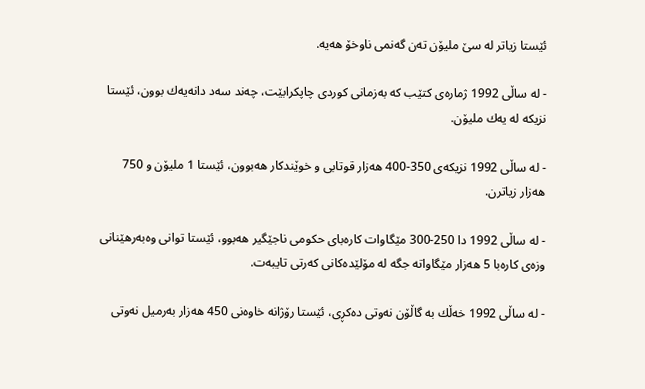ئێستا زیاتر له‌ سێ ملیۆن ته‌ن گه‌نمی ناوخۆ هه‌یه‌.

- له ‌ساڵی 1992 ژماره‌ی كتێب كه‌ به‌زمانی كوردی چاپكرابێت،‌ چه‌ند سه‌د دانه‌یه‌ك بوون، ئێستا نزیكه‌ له‌ یه‌ك ملیۆن.

- له ‌ساڵی 1992 نزیكه‌ی 350-400 هه‌زار قوتابی و خوێندكار هه‌بوون، ئێستا 1 ملیۆن و 750 هه‌زار زیاترن.

- له‌ ساڵی 1992 دا 250-300 مێگاوات كاره‌بای حكومی ناجێگیر هه‌بوو، ئێستا توانی وه‌به‌رهێنانی وزه‌ی كاره‌با 5 هه‌زار مێگاواته‌ جگه‌ له‌ مۆلێده‌كانی كه‌رتی تایبه‌ت.

- له ‌ساڵی 1992 خه‌ڵك به‌ گاڵۆن نه‌وتی ده‌كڕی، ئێستا رۆژانه‌ خاوه‌نی 450 هه‌زار به‌رمیل نه‌وتی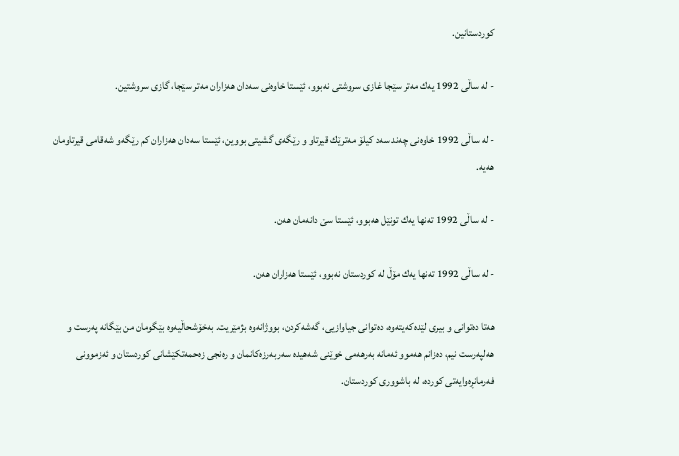كوردستانین.

- له‌ ساڵی 1992 یه‌ك مه‌تر سێجا غازی سروشتی نه‌بوو، ئێستا خاوه‌نی سه‌دان هه‌زاران مه‌تر سێجا، گازی سروشتین.

- له‌ ساڵی 1992 خاوه‌نی چه‌ند سه‌د كیلۆ مه‌ترێك قیرتاو و رێگه‌ی گشیتی بووین، ئێستا سه‌دان هه‌زاران كم رێگه‌و شه‌قامی قیرتاومان هه‌یه‌.

- له ‌ساڵی 1992 ته‌نها یه‌ك تونێل هه‌بوو، ئێستا سێ دانه‌مان هه‌ن.

- له ‌ساڵی 1992 ته‌نها یه‌ك مۆڵ له ‌كوردستان نه‌بوو، ئێستا هه‌زاران هه‌ن.

هه‌تا ده‌توانی و بیری لێده‌كه‌یته‌وه‌، ده‌توانی جیاوازیی، گه‌شه‌كردن، بووژانه‌وه‌ بژمێریت. به‌خۆشحاڵیه‌وه‌ بێگومان من بێگانه‌ په‌رست و هه‌لپه‌رست نیم، ده‌زانم هه‌موو ئه‌مانه‌ به‌رهه‌می خوێنی شه‌هیده‌ سه‌ربه‌رزه‌كانمان و ره‌نجی زه‌حمه‌تكێشانی كوردستان و ئه‌زموونی فه‌رمانڕه‌وایه‌تی كورده‌، له‌ باشووری كوردستان.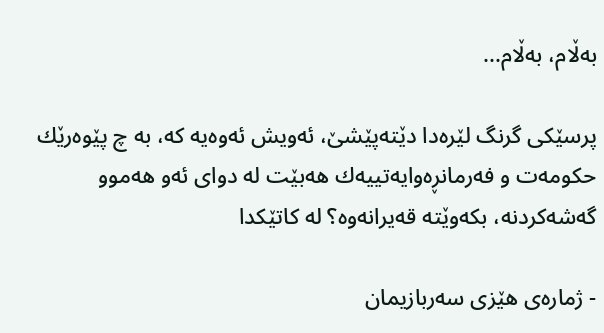به‌ڵام، به‌ڵام...

پرسێكی گرنگ لێره‌دا دێته‌پێشێ، ئه‌ویش ئه‌وه‌یه كه‌،‌ به‌ چ پێوه‌رێك حكومه‌ت و فه‌رمانڕه‌وایه‌تییه‌ك هه‌بێت له‌ دوای ئه‌و هه‌موو گه‌شه‌كردنه‌، بكه‌وێته‌ قه‌یرانه‌وه‌؟ له‌ كاتێكدا

- ژماره‌ی هێزی سه‌ربازیمان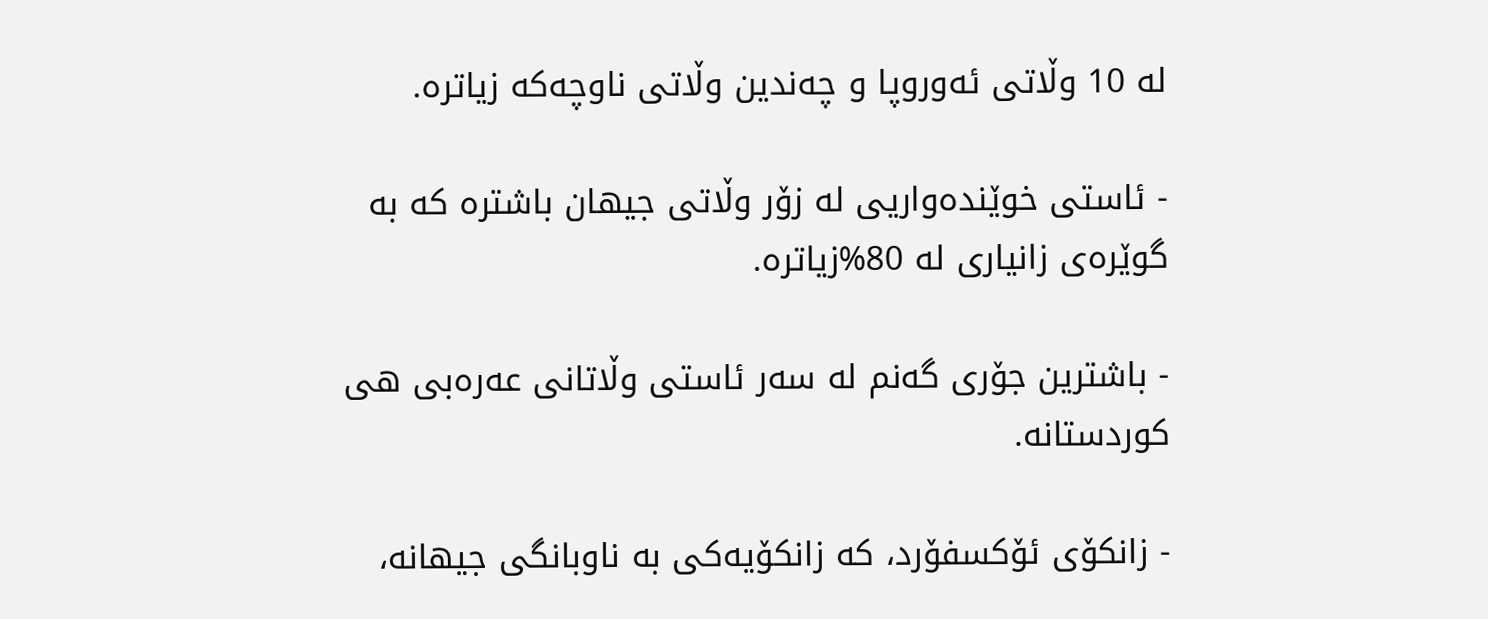له‌ 10 وڵاتی ئه‌وروپا و چه‌ندین وڵاتی ناوچه‌كه‌ زیاتره‌.

- ئاستی خوێنده‌واریی له‌ زۆر وڵاتی جیهان باشتره‌ كه‌ به‌ گوێره‌ی زانیاری له‌ 80%زیاتره‌.

- باشترین جۆری گه‌نم له‌ سه‌ر ئاستی وڵاتانی عه‌ره‌بی هی كوردستانه‌.

- زانكۆی ئۆكسفۆرد، كه‌ زانكۆیه‌كی به‌ ناوبانگی جیهانه‌،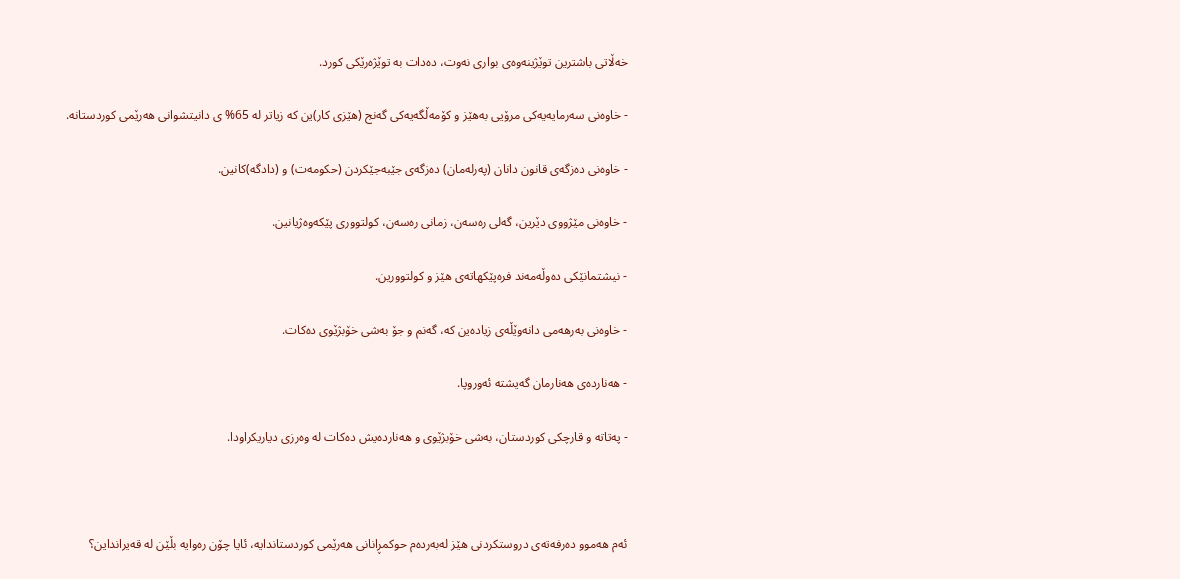خه‌ڵاتی باشترین توێژینه‌وه‌ی بواری نه‌وت، ده‌دات به‌ توێژه‌رێكی كورد.

- خاوه‌نی سه‌رمایه‌یه‌كی مرۆیی به‌هێز و كۆمه‌ڵگه‌یه‌كی گه‌نج (هێزی كار)ین كه‌ زیاتر له‌ 65% ی دانیتشوانی هه‌رێمی كوردستانه‌.

- خاوه‌نی ده‌زگه‌ی قانون دانان (په‌رله‌مان) ده‌زگه‌ی جێبه‌جێكردن (حكومه‌ت) و (دادگه)كانین.

- خاوه‌نی مێژووی دێرین، گه‌لی ره‌سه‌ن، زمانی ره‌سه‌ن، كولتووری پێكه‌وه‌ژیانین.

- نیشتمانێكی ده‌وڵه‌مه‌ند فره‌پێكهاته‌ی هێز و كولتوورین.

- خاوه‌نی به‌رهه‌می دانه‌وێڵه‌ی زیاده‌ین كه‌، گه‌نم و جۆ به‌شی خۆبژێوی ده‌كات.

- هه‌نارده‌ی هه‌نارمان گه‌یشته‌ ئه‌وروپا.

- په‌تاته ‌و قارچكی كوردستان، به‌شی خۆبژێوی و هه‌نارده‌یش ده‌كات له‌ وه‌رزی دیاریكراودا.



ئه‌م هه‌موو ده‌رفه‌ته‌ی دروستكردنی هێز له‌به‌رده‌م حوكمڕانانی هه‌رێمی كوردستاندایه‌، ئایا چۆن ره‌وایه‌ بڵێن له‌ قه‌یرانداین؟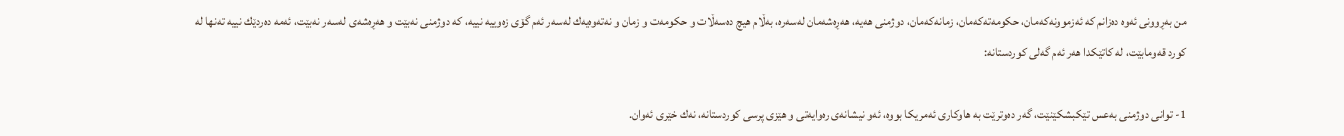من به‌ڕوونی ئه‌وه‌ ده‌زانم كه‌ ئه‌زموونه‌كه‌مان، حكومه‌ته‌كه‌مان، زمانه‌كه‌مان، دوژمنی هه‌یه‌، هه‌ڕه‌شه‌مان له‌سه‌ره‌، به‌ڵام هیچ ده‌سه‌ڵات و حكومه‌ت و زمان و نه‌ته‌وه‌یه‌ك له‌سه‌ر ئه‌م گۆی زه‌وییه‌ نییه‌، كه‌ دوژمنی نه‌بێت و هه‌ڕه‌شه‌ی له‌سه‌ر نه‌بێت، ئه‌مه‌ ده‌ردێك نییه‌ ته‌نها له‌ كورد قه‌ومابێت، له ‌كاتێكدا هه‌ر ئه‌م گه‌لی كوردستانه‌:

1- توانی دوژمنی به‌عس تێكبشكێنێت، گه‌ر ده‌وترێت به‌ هاوكاری ئه‌مریكا بووه‌، ئه‌و نیشانه‌ی ره‌وایه‌تی و هێزی پرسی كوردستانه،‌ نه‌ك خێری ئه‌وان.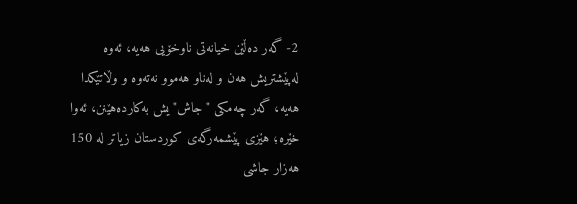2- گه‌ر ده‌ڵێن خیانه‌تی ناوخۆیی هه‌یه‌، ئه‌وه‌ له‌پێشتریش هه‌ن و له‌ناو هه‌موو نه‌ته‌وه‌ و وڵاتێكدا هه‌یه‌، گه‌ر چه‌مكی "جاش" یش به‌كارده‌هێنن، ئه‌وا خێره؛‌ هێزی پێشمه‌رگه‌ی كوردستان زیاتر له‌ 150 هه‌زار جاشی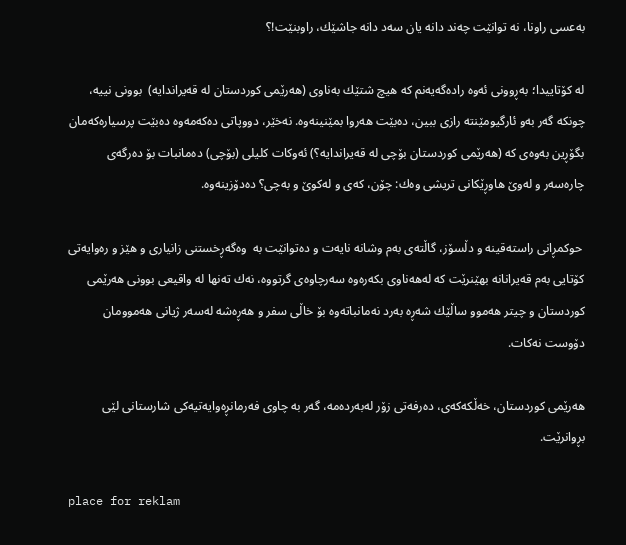به‌عسی راونا، نه‌ توانێت چه‌ند دانه‌ یان سه‌د دانه‌ جاشێك، راوبنێت!؟

له‌ كۆتاییدا؛ به‌ڕوونی ئه‌وه‌ راده‌گه‌یه‌نم كه‌ هیچ شتێك به‌ناوی (هه‌رێمی كوردستان له‌ قه‌یراندایه‌)  بوونی نییه‌، چونكه‌ گه‌ر به‌و ئارگیومێنته‌ رازی ببین، ده‌بێت هه‌روا بمێنینه‌وه‌. نه‌خێر، دووپاتی ده‌كه‌مه‌وه‌ ده‌بێت پرسیاره‌كه‌مان بگۆڕین به‌وه‌ی كه‌ (هه‌رێمی كوردستان بۆچی له ‌قه‌یراندایه‌؟) ئه‌وكات كلیلی (بۆچی) ده‌مانبات بۆ ده‌رگه‌ی چاره‌سه‌ر و له‌وێ هاوڕێكانی تریشی وه‌ك: چۆن، كه‌ی و له‌كوێ و به‌چی؟ ده‌دۆزینه‌وه‌.

 حوكمڕانی راسته‌قینه‌ و دڵسۆز، گاڵته‌ی به‌م وشانه‌ نایه‌ت و ده‌توانێت به‌  وه‌گه‌ڕخستنی زانیاری و هێز و ره‌وایه‌تی كۆتایی به‌م قه‌یرانانه‌ بهێنرێت كه‌ له‌هه‌ناوی بكه‌ره‌وه‌ سه‌رچاوه‌ی گرتووه،‌ نه‌ك ته‌نها له ‌واقیعی بوونی هه‌رێمی كوردستان و چیتر هه‌موو ساڵێك شه‌ڕه‌ به‌رد نه‌مانباته‌وه‌ بۆ خاڵی سفر و هه‌ڕه‌شه‌ له‌سه‌ر ژیانی هه‌موومان دۆوست نه‌كات.

هه‌رێمی كوردستان، خه‌ڵكه‌كه‌ی، ده‌رفه‌تی زۆر له‌به‌رده‌مه‌، گه‌ر به‌ چاوی فه‌رمانڕه‌وایه‌تیه‌كی شارستانی لێی بڕوانرێت.

place for reklam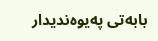بابه‌تی په‌یوه‌ندیدار